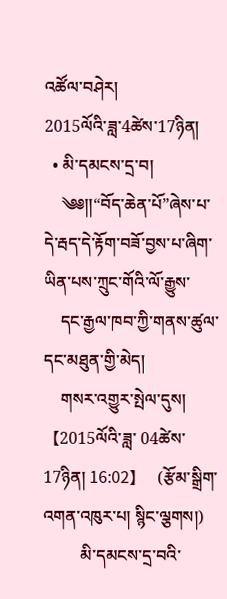འཚོལ་བཤེར།
2015ལོའི་ཟླ་4ཚེས་17ཉིན།
  • མི་དམངས་དྲ་བ།
    ༄༅།།“བོད་ཆེན་པོ”ཞེས་པ་དེ་རྦད་དེ་རྟོག་བཟོ་བྱས་པ་ཞིག་ཡིན་པས་ཀྲུང་གོའི་ལོ་རྒྱུས་
    དང་རྒྱལ་ཁབ་ཀྱི་གནས་ཚུལ་དང་མཐུན་གྱི་མེད།
    གསར་འགྱུར་སྤེལ་དུས།  【2015ལོའི་ཟླ་ 04ཚེས་17ཉིན། 16:02】   (རྩོམ་སྒྲིག་འགན་འཁུར་པ། སྙིང་ལྕགས།)
         མི་དམངས་དྲ་བའི་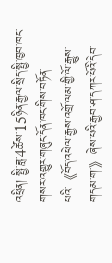འཕྲིན། སྤྱི་ཟླ་4ཚེས་15ཉིན་རྒྱལ་སྲིད་སྤྱི་ཁྱབ་ཁང་གསར་འགྱུར་གཞུང་དོན་ཁང་གིས་བཏོན་པའི་《བོད་འཕེལ་རྒྱས་འགྲོ་ལམ་གྱི་ལོ་རྒྱུས་གདམ་ག་》ཞེས་པའི་རྒྱབ་ཤ་དཀར་པོའི་དེབ་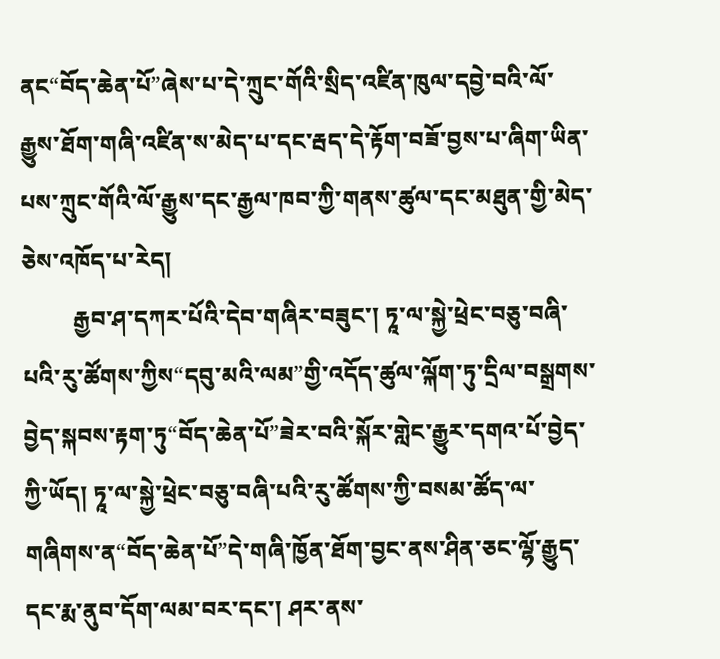ནང“བོད་ཆེན་པོ”ཞེས་པ་དེ་ཀྲུང་གོའི་སྲིད་འཛིན་ཁུལ་དབྱེ་བའི་ལོ་རྒྱུས་ཐོག་གཞི་འཛིན་ས་མེད་པ་དང་རྦད་དེ་རྟོག་བཟོ་བྱས་པ་ཞིག་ཡིན་པས་ཀྲུང་གོའི་ལོ་རྒྱུས་དང་རྒྱལ་ཁབ་ཀྱི་གནས་ཚུལ་དང་མཐུན་གྱི་མེད་ཅེས་འཁོད་པ་རེད།
         རྒྱབ་ཤ་དཀར་པོའི་དེབ་གཞིར་བཟུང་། ཏཱ་ལ་སྐྱེ་ཕྲེང་བཅུ་བཞི་པའི་རུ་ཚོགས་ཀྱིས“དབུ་མའི་ལམ”གྱི་འདོད་ཚུལ་ལྐོག་ཏུ་དྲིལ་བསྒྲགས་བྱེད་སྐབས་རྟག་ཏུ“བོད་ཆེན་པོ”ཟེར་བའི་སྐོར་གླེང་རྒྱུར་དགའ་པོ་བྱེད་ཀྱི་ཡོད། ཏཱ་ལ་སྐྱེ་ཕྲེང་བཅུ་བཞི་པའི་རུ་ཚོགས་ཀྱི་བསམ་ཚོད་ལ་གཞིགས་ན“བོད་ཆེན་པོ”དེ་གཞི་ཁྱོན་ཐོག་བྱང་ནས་ཤིན་ཅང་ལྷོ་རྒྱུད་དང་རྨ་ནུབ་དོག་ལམ་བར་དང་། ཤར་ནས་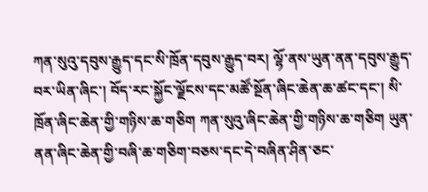ཀན་སུའུ་དབུས་རྒྱུད་དང་སི་ཁྲོན་དབུས་རྒྱུད་བར། ལྷོ་ནས་ཡུན་ནན་དབུས་རྒྱུད་བར་ཡིན་ཞིང་། བོད་རང་སྐྱོང་ལྗོངས་དང་མཚོ་སྔོན་ཞིང་ཆེན་ཆ་ཚང་དང་། སི་ཁྲོན་ཞིང་ཆེན་གྱི་གཉིས་ཆ་གཅིག ཀན་སུའུ་ཞིང་ཆེན་གྱི་གཉིས་ཆ་གཅིག ཡུན་ནན་ཞིང་ཆེན་གྱི་བཞི་ཆ་གཅིག་བཅས་དང་དེ་བཞིན་ཤིན་ཅང་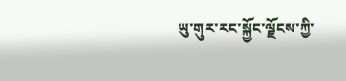ཡུ་གུར་རང་སྐྱོང་ལྗོངས་ཀྱི་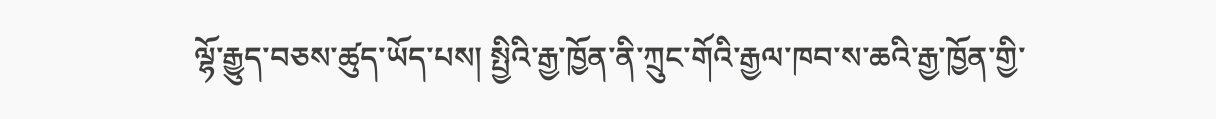ལྷོ་རྒྱུད་བཅས་ཚུད་ཡོད་པས། སྤྱིའི་རྒྱ་ཁྱོན་ནི་ཀྲུང་གོའི་རྒྱལ་ཁབ་ས་ཆའི་རྒྱ་ཁྱོན་གྱི་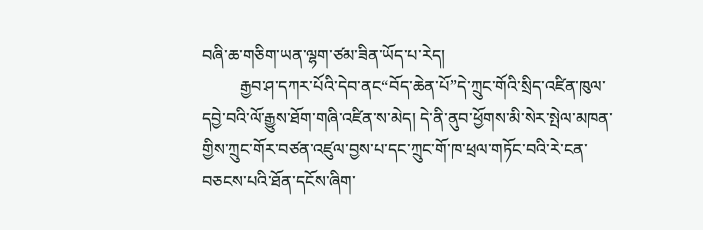བཞི་ཆ་གཅིག་ཡན་ལྷག་ཙམ་ཟིན་ཡོད་པ་རེད།
         རྒྱབ་ཤ་དཀར་པོའི་དེབ་ནང“བོད་ཆེན་པོ”དེ་ཀྲུང་གོའི་སྲིད་འཛིན་ཁུལ་དབྱེ་བའི་ལོ་རྒྱུས་ཐོག་གཞི་འཛིན་ས་མེད། དེ་ནི་ནུབ་ཕྱོགས་མི་སེར་སྤེལ་མཁན་གྱིས་ཀྲུང་གོར་བཙན་འཛུལ་བྱས་པ་དང་ཀྲུང་གོ་ཁ་ཕྲལ་གཏོང་བའི་རེ་ངན་བཅངས་པའི་ཐོན་དངོས་ཞིག་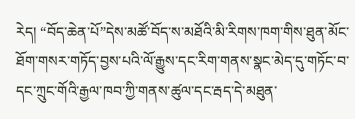རེད། “བོད་ཆེན་པོ”དེས་མཚོ་བོད་ས་མཐོའི་མི་རིགས་ཁག་གིས་ཐུན་མོང་ཐོག་གསར་གཏོད་བྱས་པའི་ལོ་རྒྱུས་དང་རིག་གནས་སྣང་མེད་དུ་གཏོང་བ་དང་ཀྲུང་གོའི་རྒྱལ་ཁབ་ཀྱི་གནས་ཚུལ་དང་རྦད་དེ་མཐུན་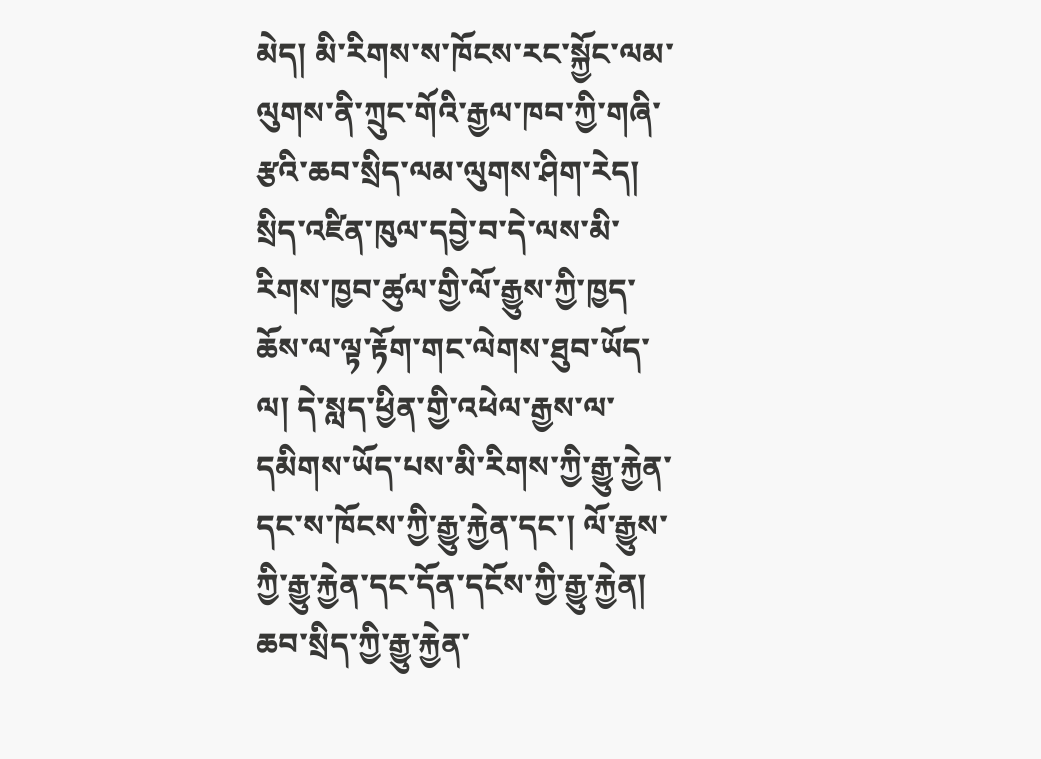མེད། མི་རིགས་ས་ཁོངས་རང་སྐྱོང་ལམ་ལུགས་ནི་ཀྲུང་གོའི་རྒྱལ་ཁབ་ཀྱི་གཞི་རྩའི་ཆབ་སྲིད་ལམ་ལུགས་ཤིག་རེད། སྲིད་འཛིན་ཁུལ་དབྱེ་བ་དེ་ལས་མི་རིགས་ཁྱབ་ཚུལ་གྱི་ལོ་རྒྱུས་ཀྱི་ཁྱད་ཆོས་ལ་ལྟ་རྟོག་གང་ལེགས་ཐུབ་ཡོད་ལ། དེ་སླད་ཕྱིན་གྱི་འཕེལ་རྒྱས་ལ་དམིགས་ཡོད་པས་མི་རིགས་ཀྱི་རྒྱུ་རྐྱེན་དང་ས་ཁོངས་ཀྱི་རྒྱུ་རྐྱེན་དང་། ལོ་རྒྱུས་ཀྱི་རྒྱུ་རྐྱེན་དང་དོན་དངོས་ཀྱི་རྒྱུ་རྐྱེན། ཆབ་སྲིད་ཀྱི་རྒྱུ་རྐྱེན་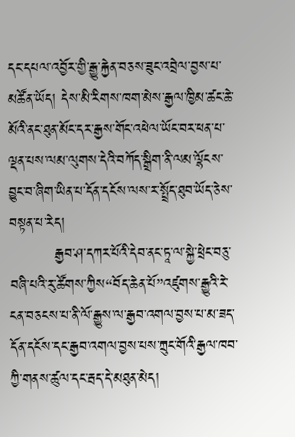དང་དཔལ་འབྱོར་གྱི་རྒྱུ་རྐྱེན་བཅས་ཟུང་འབྲེལ་བྱས་པ་མཚོན་ཡོད། དེས་མི་རིགས་ཁག་མེས་རྒྱལ་ཁྱིམ་ཚང་ཆེ་མོའི་ནང་ཐུན་མོང་དར་རྒྱས་གོང་འཕེལ་ཡོང་བར་ཕན་པ་ལྡན་པས་ལམ་ལུགས་དེའི་བཀོད་སྒྲིག་ནི་ལམ་ལྷོངས་བྱུང་བ་ཞིག་ཡིན་པ་དོན་དངོས་ལས་ར་སྤྲོད་ཐུབ་ཡོད་ཅེས་བསྟན་པ་རེད།
         རྒྱབ་ཤ་དཀར་པོའི་དེབ་ནང་ཏཱ་ལ་སྐྱེ་ཕྲེང་བཅུ་བཞི་པའི་རུ་ཚོགས་ཀྱིས“བོད་ཆེན་པོ”འཛུགས་རྒྱུའི་རེ་ངན་བཅངས་པ་ནི་ལོ་རྒྱུས་ལ་རྒྱབ་འགལ་བྱས་པ་མ་ཟད་དོན་དངོས་དང་རྒྱབ་འགལ་བྱས་པས་ཀྲུང་གོའི་རྒྱལ་ཁབ་ཀྱི་གནས་ཚུལ་དང་རྦད་དེ་མཐུན་མེད།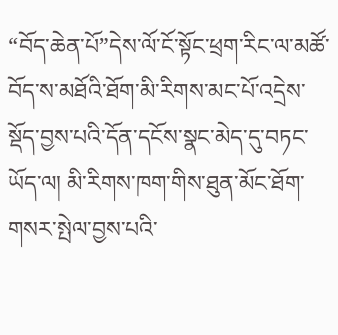“བོད་ཆེན་པོ”དེས་ལོ་ངོ་སྟོང་ཕྲག་རིང་ལ་མཚོ་བོད་ས་མཐོའི་ཐོག་མི་རིགས་མང་པོ་འདྲེས་སྡོད་བྱས་པའི་དོན་དངོས་སྣང་མེད་དུ་བཏང་ཡོད་ལ། མི་རིགས་ཁག་གིས་ཐུན་མོང་ཐོག་གསར་སྤེལ་བྱས་པའི་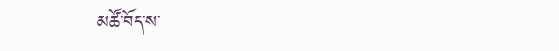མཚོ་བོད་ས་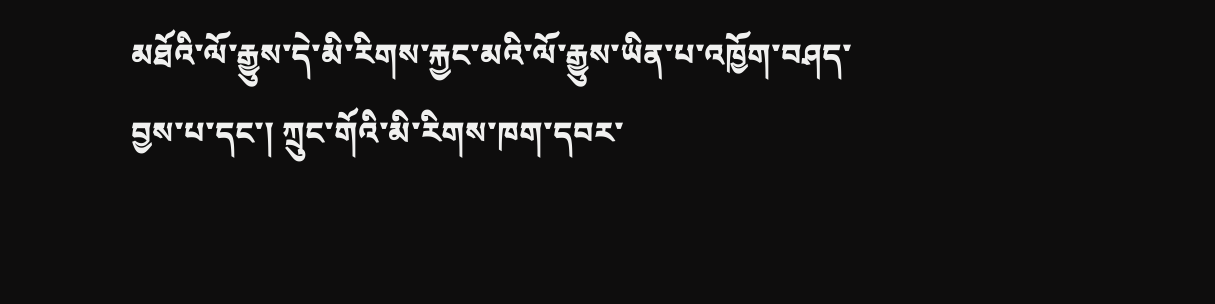མཐོའི་ལོ་རྒྱུས་དེ་མི་རིགས་རྐྱང་མའི་ལོ་རྒྱུས་ཡིན་པ་འཁྱོག་བཤད་བྱས་པ་དང་། ཀྲུང་གོའི་མི་རིགས་ཁག་དབར་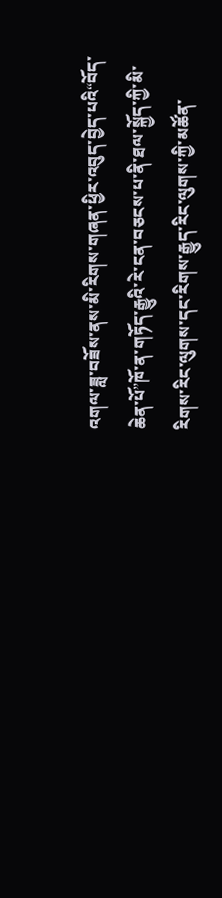འགལ་ཟླ་བཟོས་ནས་མི་རིགས་གཞན་ཕྱིར་འབུད་བྱེད་པའི“བོད་ཆེན་པོ”ཁོ་ན་གཏོད་རྒྱུའི་རེ་ངན་བཅངས་པ་ནི་ཐལ་སྐྱོད་ཀྱི་མི་རིགས་རིང་ལུགས་དང་རིགས་རྒྱུད་རིང་ལུགས་ཀྱི་མཚོན་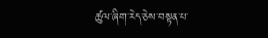ཚུལ་ཞིག་རེད་ཅེས་བསྟན་པ་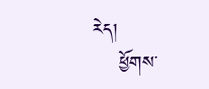རེད།
    ཕྱོགས་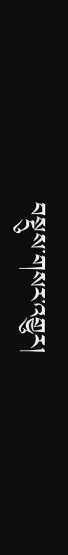བསྡུས་གསར་འགྱུར།